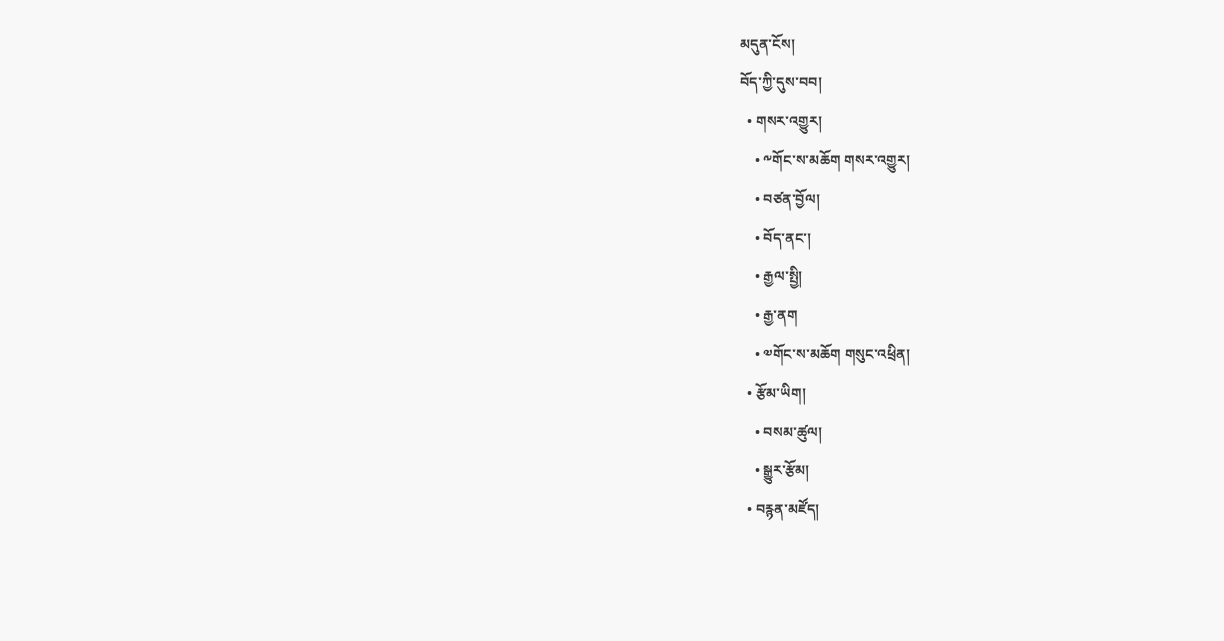མདུན་ངོས།
བོད་ཀྱི་དུས་བབ།
  • གསར་འགྱུར།
    • ༸གོང་ས་མཆོག གསར་འགྱུར།
    • བཙན་བྱོལ།
    • བོད་ནང་།
    • རྒྱལ་སྤྱི།
    • རྒྱ་ནག
    • ༧གོང་ས་མཆོག གསུང་འཕྲིན།
  • རྩོམ་ཡིག།
    • བསམ་ཚུལ།
    • སྒྱུར་རྩོམ།
  • བརྙན་མཛོད།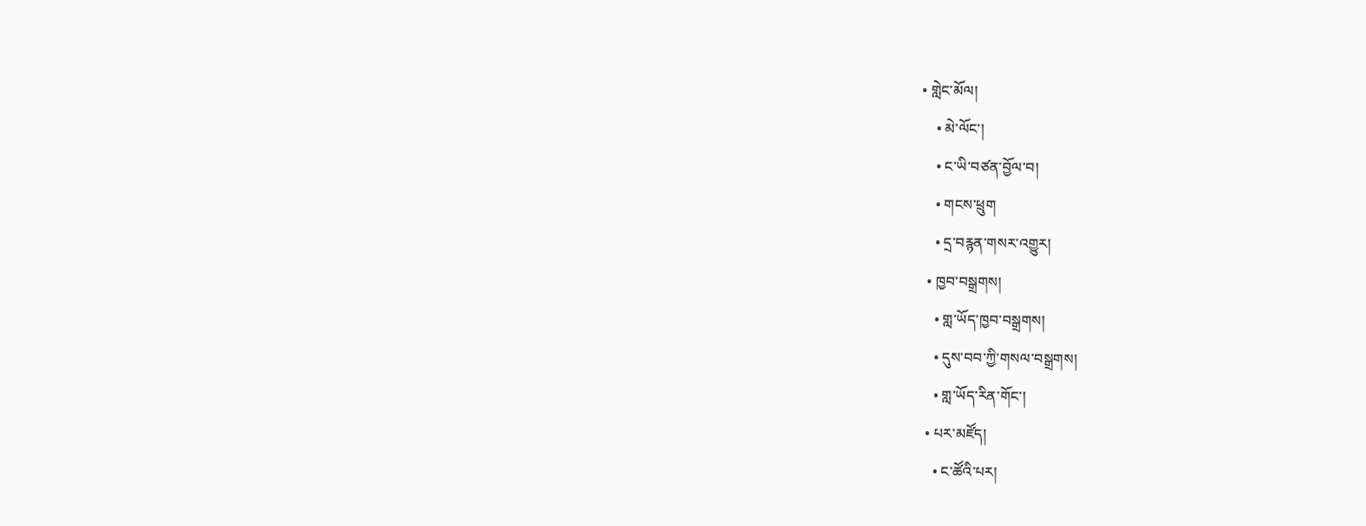• གླེང་མོལ།
    • མེ་ལོང་།
    • ང་ཡི་བཙན་བྱོལ་བ།
    • གངས་ཕྲུག
    • དྲ་བརྙན་གསར་འགྱུར།
  • ཁྱབ་བསྒྲགས།
    • གླ་ཡོད་ཁྱབ་བསྒྲགས།
    • དུས་བབ་ཀྱི་གསལ་བསྒྲགས།
    • གླ་ཡོད་རིན་གོང་།
  • པར་མཛོད།
    • ང་ཚོའི་པར།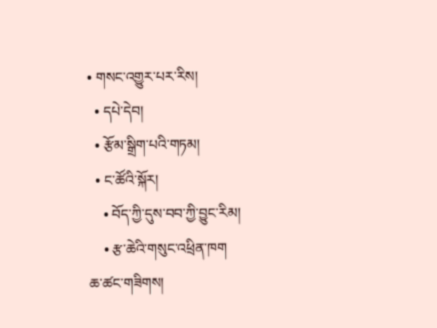• གསང་འགྱུར་པར་རིས།
  • དཔེ་དེབ།
  • རྩོམ་སྒྲིག་པའི་གཏམ།
  • ང་ཚོའི་སྐོར།
    • བོད་ཀྱི་དུས་བབ་ཀྱི་བྱུང་རིམ།
    • རྩ་ཆེའི་གསུང་འཕྲིན་ཁག
ཆ་ཚང་གཟིགས།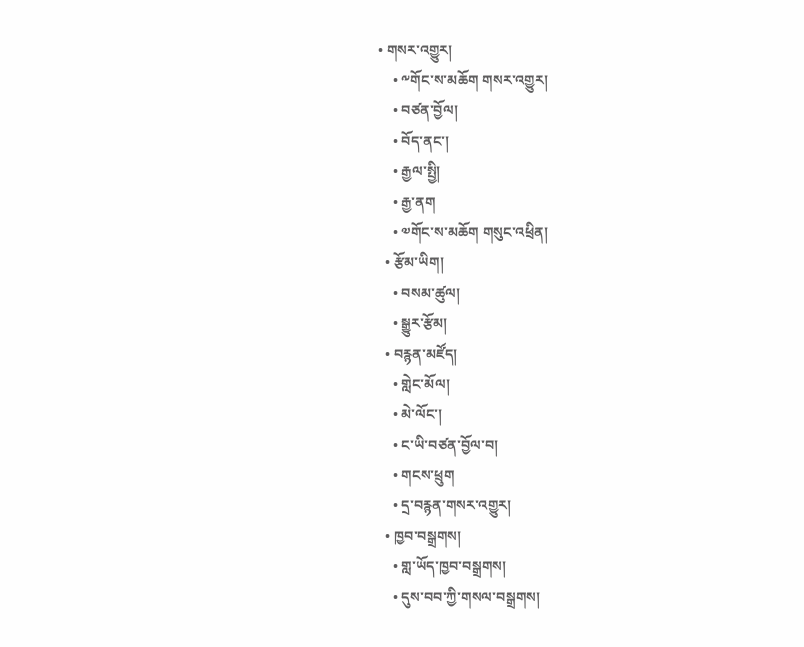• གསར་འགྱུར།
    • ༸གོང་ས་མཆོག གསར་འགྱུར།
    • བཙན་བྱོལ།
    • བོད་ནང་།
    • རྒྱལ་སྤྱི།
    • རྒྱ་ནག
    • ༧གོང་ས་མཆོག གསུང་འཕྲིན།
  • རྩོམ་ཡིག།
    • བསམ་ཚུལ།
    • སྒྱུར་རྩོམ།
  • བརྙན་མཛོད།
    • གླེང་མོལ།
    • མེ་ལོང་།
    • ང་ཡི་བཙན་བྱོལ་བ།
    • གངས་ཕྲུག
    • དྲ་བརྙན་གསར་འགྱུར།
  • ཁྱབ་བསྒྲགས།
    • གླ་ཡོད་ཁྱབ་བསྒྲགས།
    • དུས་བབ་ཀྱི་གསལ་བསྒྲགས།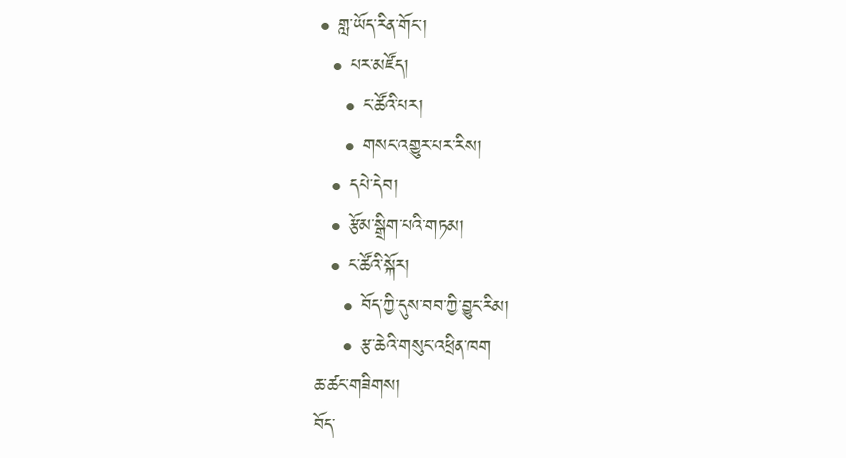• གླ་ཡོད་རིན་གོང་།
  • པར་མཛོད།
    • ང་ཚོའི་པར།
    • གསང་འགྱུར་པར་རིས།
  • དཔེ་དེབ།
  • རྩོམ་སྒྲིག་པའི་གཏམ།
  • ང་ཚོའི་སྐོར།
    • བོད་ཀྱི་དུས་བབ་ཀྱི་བྱུང་རིམ།
    • རྩ་ཆེའི་གསུང་འཕྲིན་ཁག
ཆ་ཚང་གཟིགས།
བོད་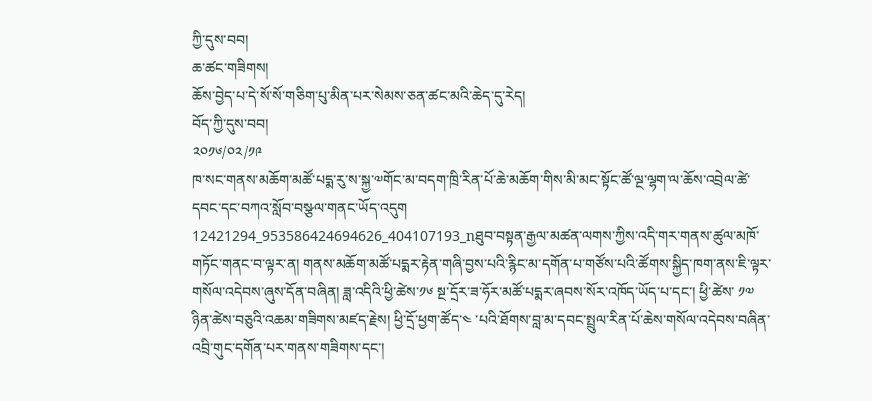ཀྱི་དུས་བབ།
ཆ་ཚང་གཟིགས།
ཆོས་བྱེད་པ་དེ་སོ་སོ་གཅིག་པུ་མིན་པར་སེམས་ཅན་ཚང་མའི་ཆེད་དུ་རེད།
བོད་ཀྱི་དུས་བབ།
༢༠༡༦/༠༢/༡༩
ཁ་སང་གནས་མཆོག་མཚོ་པདྨ་རུ་ས་སྐྱ་༧གོང་མ་བདག་ཁྲི་རིན་པོ་ཆེ་མཆོག་གིས་མི་མང་སྟོང་ཚོ་ལྔ་ལྷག་ལ་ཆོས་འབྲེལ་ཚེ་དབང་དང་བཀའ་སློབ་བསྩལ་གནང་ཡོད་འདུག
12421294_953586424694626_404107193_nཐུབ་བསྟན་རྒྱལ་མཚན་ལགས་ཀྱིས་འདི་གར་གནས་ཚུལ་མཁོ་གཏོང་གནང་བ་ལྟར་ན། གནས་མཆོག་མཚོ་པདྨར་རྟེན་གཞི་བྱས་པའི་རྙིང་མ་དགོན་པ་གཙོས་པའི་ཚོགས་སྐྱིད་ཁག་ནས་ཇི་ལྟར་གསོལ་འདེབས་ཞུས་དོན་བཞིན། ཟླ་འདིའི་ཕྱི་ཚེས་༡༦ སྔ་དྲོར་ཟ་ཧོར་མཚོ་པདྨར་ཞབས་སོར་འཁོད་ཡོད་པ་དང་། ཕྱི་ཚེས་ ༡༧ ཉིན་ཚེས་བཅུའི་འཆམ་གཟིགས་མཛད་རྗེས། ཕྱི་དྲོ་ཕྱག་ཚོད་༤ ་པའི་ཐོགས་བླ་མ་དབང་སྤྲུལ་རིན་པོ་ཆེས་གསོལ་འདེབས་བཞིན་འབྲི་གུང་དགོན་པར་གནས་གཟིགས་དང་།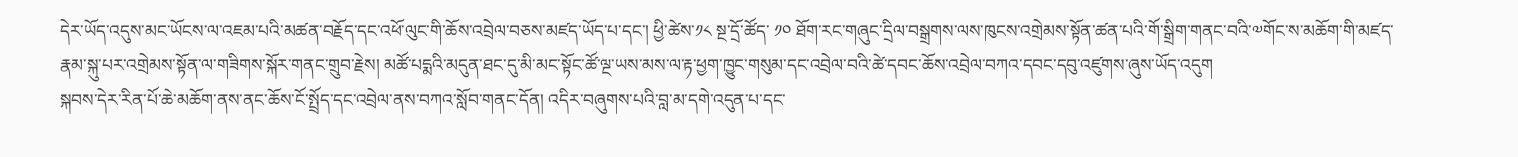དེར་ཡོད་འདུས་མང་ཡོངས་ལ་འཇམ་པའི་མཚན་བརྗོད་དང་འཕོ་ལུང་གི་ཆོས་འབྲེལ་བཅས་མཛད་ཡོད་པ་དང་། ཕྱི་ཚེས་༡༨ སྔ་དྲོ་ཚོད་ ༡༠ ཐོག་རང་གཞུང་དྲིལ་བསྒྲགས་ལས་ཁུངས་འགྲེམས་སྟོན་ཚན་པའི་གོ་སྒྲིག་གནང་བའི་༧གོང་ས་མཆོག་གི་མཛད་རྣམ་སྐུ་པར་འགྲེམས་སྟོན་ལ་གཟིགས་སྐོར་གནང་གྲུབ་རྗེས། མཚོ་པདྨའི་མདུན་ཐང་དུ་མི་མང་སྟོང་ཚོ་ལྔ་ཡས་མས་ལ་རྟ་ཕྱག་ཁྱུང་གསུམ་དང་འབྲེལ་བའི་ཚེ་དབང་ཆོས་འབྲེལ་བཀའ་དབང་དབུ་འཛུགས་ཞུས་ཡོད་འདུག
སྐབས་དེར་རིན་པོ་ཆེ་མཆོག་ནས་ནང་ཆོས་ངོ་སྤྲོད་དང་འབྲེལ་ནས་བཀའ་སློབ་གནང་དོན། འདིར་བཞུགས་པའི་བླ་མ་དགེ་འདུན་པ་དང་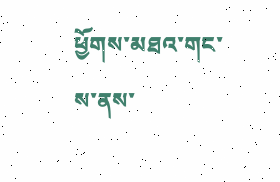ཕྱོགས་མཐའ་གང་ས་ནས་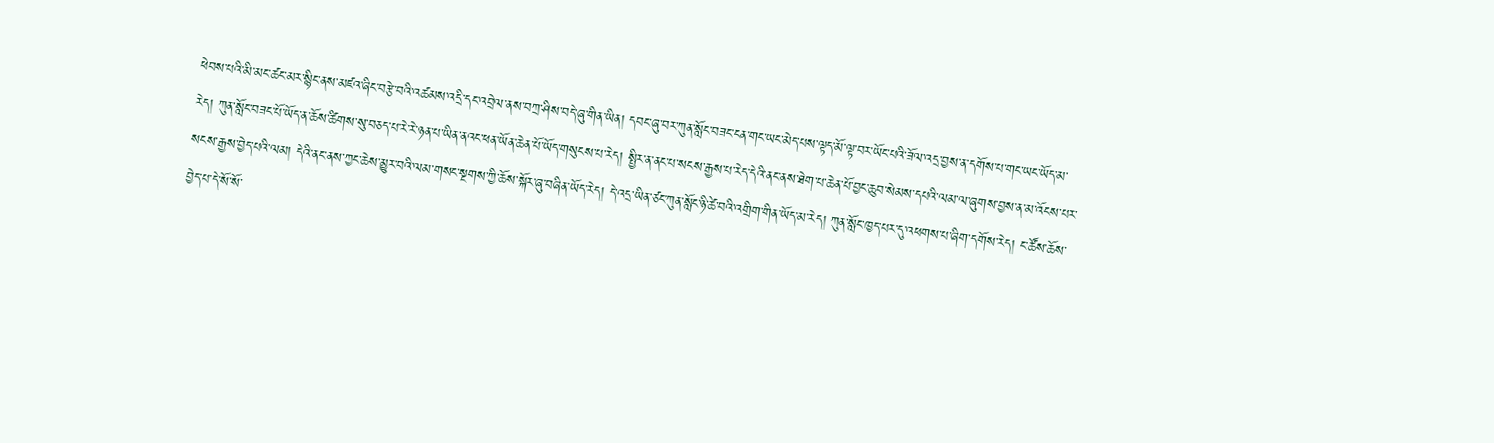ཕེབས་པའི་མི་མང་ཚང་མར་སྙིང་ནས་མཛའ་ཞིང་བརྩེ་བའི་འཚམས་འདྲི་དང་འབྲེལ་ནས་བཀྲ་ཤིས་བདེ་ཞུ་གིན་ཡིན། དབང་ཞུ་བར་ཀུན་སློང་བཟང་ངན་གང་ཡང་མེད་པས་ལྟད་མོ་ལྟ་བར་ཡོང་པའི་ཟོལ་འདྲ་བྱས་ན་དགོས་པ་གང་ཡང་ཡོད་མ་རེད། ཀུན་སློང་བཟང་པོ་ཡོད་ན་ཆོས་ཚིགས་སུ་བཅད་པ་རེ་རེ་ཉན་པ་ཡིན་ནའང་ཕན་ཡོན་ཆེན་པོ་ཡོད་གསུངས་པ་རེད། སྤྱིར་ན་ནང་པ་སངས་རྒྱས་པ་རེད་དེའི་ནང་ནས་ཐེག་པ་ཆེན་པོ་བྱང་ཆུབ་སེམས་དཔའི་ལམ་ལ་ཞུགས་བྱས་ན་མ་འོངས་པར་སངས་རྒྱས་བྱེད་པའི་ལམ། དེའི་ནང་ནས་ཀྱང་ཆེས་མྱུར་བའི་ལམ་གསང་སྔགས་ཀྱི་ཆོས་སྐོར་ཞུ་བཞིན་ཡོད་རེད། དེ་འདྲ་ཡིན་ཙང་ཀུན་སློང་ཉི་ཚེ་བའི་འགྲིག་གིན་ཡོད་མ་རེད། ཀུན་སློང་ཁྱད་པར་དུ་འཕགས་པ་ཞིག་དགོས་རེད། ང་ཚོས་ཆོས་བྱེད་པ་དེ་སོ་སོ་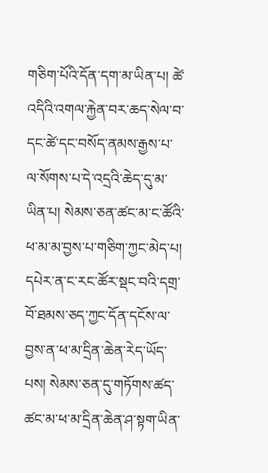གཅིག་པོའི་དོན་དག་མ་ཡིན་པ། ཚེ་འདིའི་འགལ་རྐྱེན་བར་ཆད་སེལ་བ་དང་ཚེ་དང་བསོད་ནམས་རྒྱས་པ་ལ་སོགས་པ་དེ་འདྲའི་ཆེད་དུ་མ་ཡིན་པ། སེམས་ཅན་ཚང་མ་ང་ཚོའི་ཕ་མ་མ་བྱས་པ་གཅིག་ཀྱང་མེད་པ། དཔེར་ན་ང་རང་ཚོར་སྡང་བའི་དགྲ་བོ་ཐམས་ཅད་ཀྱང་དོན་དངོས་ལ་བྱས་ན་ཕ་མ་དྲིན་ཆེན་རེད་ཡོད་པས། སེམས་ཅན་དུ་གཏོགས་ཚད་ཚང་མ་ཕ་མ་དྲིན་ཆེན་ཤ་སྟག་ཡིན་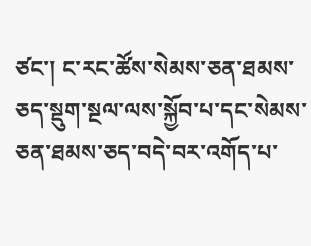ཙང་། ང་རང་ཚོས་སེམས་ཅན་ཐམས་ཅད་སྡུག་སྔལ་ལས་སྐྱོབ་པ་དང་སེམས་ཅན་ཐམས་ཅད་བདེ་བར་འགོད་པ་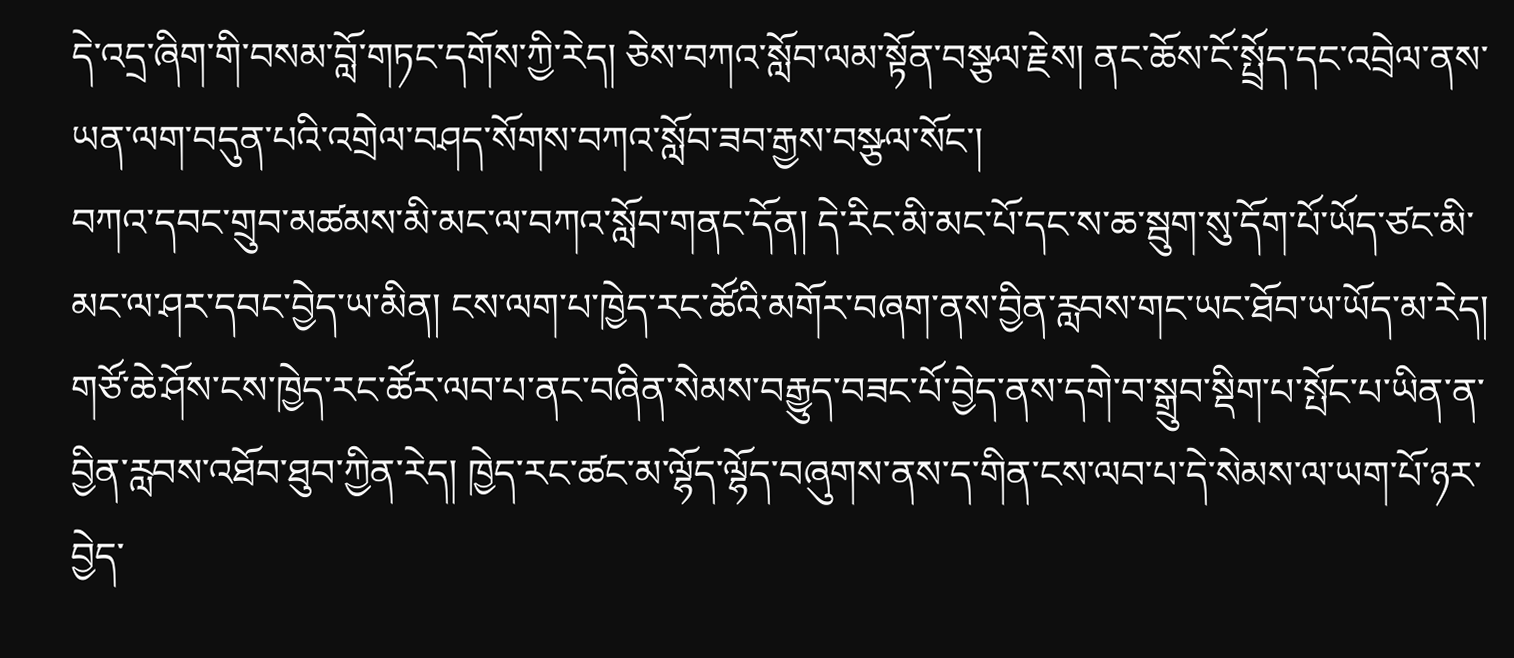དེ་འདྲ་ཞིག་གི་བསམ་བློ་གཏང་དགོས་ཀྱི་རེད། ཅེས་བཀའ་སློབ་ལམ་སྟོན་བསྩལ་རྗེས། ནང་ཆོས་ངོ་སྤྲོད་དང་འབྲེལ་ནས་ཡན་ལག་བདུན་པའི་འགྲེལ་བཤད་སོགས་བཀའ་སློབ་ཟབ་རྒྱས་བསྩལ་སོང་།
བཀའ་དབང་གྲུབ་མཚམས་མི་མང་ལ་བཀའ་སློབ་གནང་དོན། དེ་རིང་མི་མང་པོ་དང་ས་ཆ་སྦུག་སུ་དོག་པོ་ཡོད་ཙང་མི་མང་ལ་ཤར་དབང་བྱེད་ཡ་མིན། ངས་ལག་པ་ཁྱེད་རང་ཚོའི་མགོར་བཞག་ནས་བྱིན་རླབས་གང་ཡང་ཐོབ་ཡ་ཡོད་མ་རེད། གཙོ་ཆེ་ཤོས་ངས་ཁྱེད་རང་ཚོར་ལབ་པ་ནང་བཞིན་སེམས་བརྒྱུད་བཟང་པོ་བྱེད་ནས་དགེ་བ་སྒྲུབ་སྡིག་པ་སྤོང་པ་ཡིན་ན་བྱིན་རླབས་འཐོབ་ཐུབ་ཀྱིན་རེད། ཁྱེད་རང་ཚང་མ་ལྷོད་ལྷོད་བཞུགས་ནས་ད་གིན་ངས་ལབ་པ་དེ་སེམས་ལ་ཡག་པོ་ཉར་བྱེད་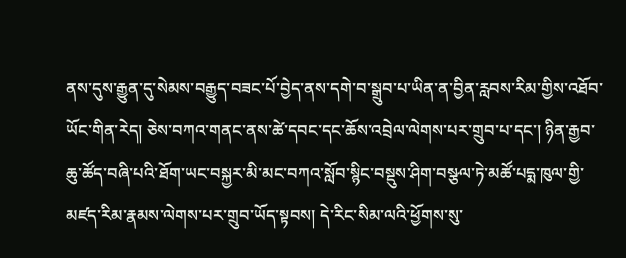ནས་དུས་རྒྱུན་དུ་སེམས་བརྒྱུད་བཟང་པོ་བྱེད་ནས་དགེ་བ་སྒྲུབ་པ་ཡིན་ན་བྱིན་རླབས་རིམ་གྱིས་འཐོབ་ཡོང་གིན་རེད། ཅེས་བཀའ་གནང་ནས་ཚེ་དབང་དང་ཆོས་འབྲེལ་ལེགས་པར་གྲུབ་པ་དང་། ཉིན་རྒྱབ་ཆུ་ཚོད་བཞི་པའི་ཐོག་ཡང་བསྐྱར་མི་མང་བཀའ་སློབ་སྙིང་བསྡུས་ཤིག་བསྩལ་ཏེ་མཚོ་པདྨ་ཁུལ་གྱི་མཛད་རིམ་རྣམས་ལེགས་པར་གྲུབ་ཡོད་སྟབས། དེ་རིང་སིམ་ལའི་ཕྱོགས་སུ་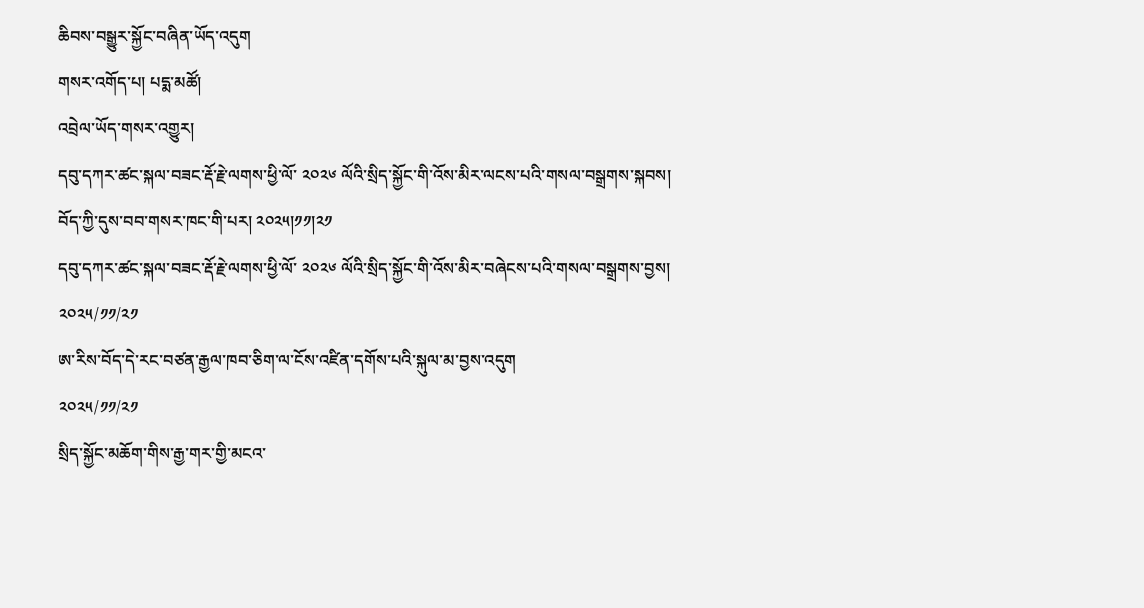ཆིབས་བསྒྱུར་སྐྱོང་བཞིན་ཡོད་འདུག
གསར་འགོད་པ། པདྨ་མཚོ།
འབྲེལ་ཡོད་གསར་འགྱུར།
དབུ་དཀར་ཚང་སྐལ་བཟང་རྡོ་རྗེ་ལགས་ཕྱི་ལོ་ ༢༠༢༦ ལོའི་སྲིད་སྐྱོང་གི་འོས་མིར་ལངས་པའི་གསལ་བསྒྲགས་སྐབས། བོད་ཀྱི་དུས་བབ་གསར་ཁང་གི་པར། ༢༠༢༥།༡༡།༢༡
དབུ་དཀར་ཚང་སྐལ་བཟང་རྡོ་རྗེ་ལགས་ཕྱི་ལོ་ ༢༠༢༦ ལོའི་སྲིད་སྐྱོང་གི་འོས་མིར་བཞེངས་པའི་གསལ་བསྒྲགས་བྱས།
༢༠༢༥/༡༡/༢༡
ཨ་རིས་བོད་དེ་རང་བཙན་རྒྱལ་ཁབ་ཅིག་ལ་ངོས་འཛིན་དགོས་པའི་སྐུལ་མ་བྱས་འདུག
༢༠༢༥/༡༡/༢༡
སྲིད་སྐྱོང་མཆོག་གིས་རྒྱ་གར་གྱི་མངའ་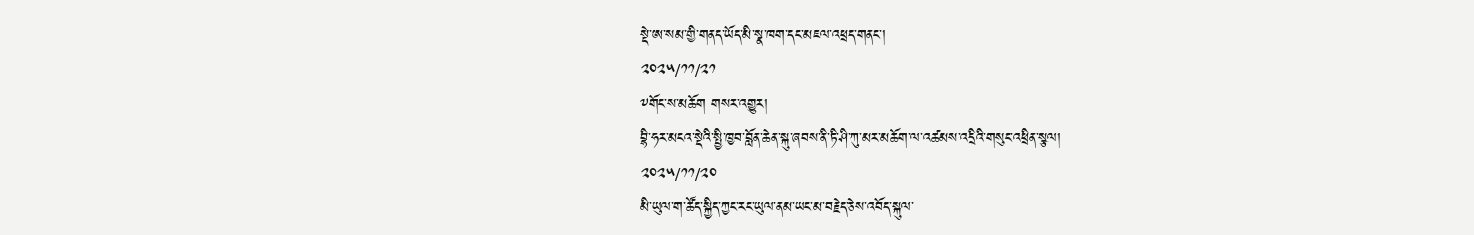སྡེ་ཨ་སམ་གྱི་གནད་ཡོད་མི་སྣ་ཁག་དང་མཇལ་འཕྲད་གནང་།
༢༠༢༥/༡༡/༢༡
༸གོང་ས་མཆོག གསར་འགྱུར།
བྷི་ཧར་མངའ་སྡེའི་སྤྱི་ཁྱབ་བློན་ཆེན་སྐུ་ཞབས་ནི་ཏི་ཤི་ཀུ་མར་མཆོག་ལ་འཚམས་འདྲིའི་གསུང་འཕྲིན་སྩལ།
༢༠༢༥/༡༡/༢༠
མི་ཡུལ་ག་ཚོད་སྐྱིད་ཀྱང་རང་ཡུལ་ནམ་ཡང་མ་བརྗེད་ཅེས་འབོད་སྐུལ་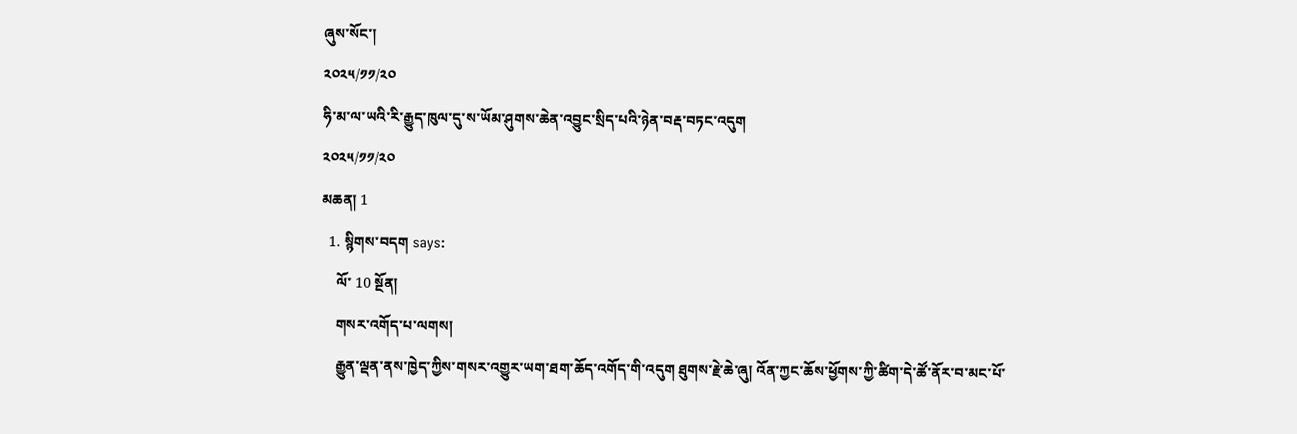ཞུས་སོང་།
༢༠༢༥/༡༡/༢༠
ཧི་མ་ལ་ཡའི་རི་རྒྱུད་ཁུལ་དུ་ས་ཡོམ་ཤུགས་ཆེན་འབྱུང་སྲིད་པའི་ཉེན་བརྡ་བཏང་འདུག
༢༠༢༥/༡༡/༢༠
མཆན། 1
  1. སྙིགས་བདག says:
    ལོ་ 10 སྔོན།
    གསར་འགོད་པ་ལགས།
    རྒྱུན་ལྡན་ནས་ཁྱེད་ཀྱིས་གསར་འགྱུར་ཡག་ཐག་ཆོད་འགོད་གི་འདུག ཐུགས་རྗེ་ཆེ་ཞུ། འོན་ཀྱང་ཆོས་ཕྱོགས་ཀྱི་ཚིག་དེ་ཚོ་ནོར་བ་མང་པོ་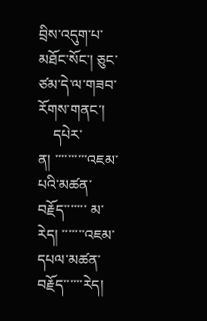བྲིས་འདུག་པ་མཐོང་སོང་། ཅུང་ཙམ་དེ་ལ་གཟབ་རོགས་གནང་།
    དཔེར་ན། ་་་་་་་་་་འཇམ་པའི་མཚན་བརྗོད་་་་་་་ མ་རེད། ་་་་་་་འཇམ་དཔལ་མཚན་བརྗོད་་་་་་རེད།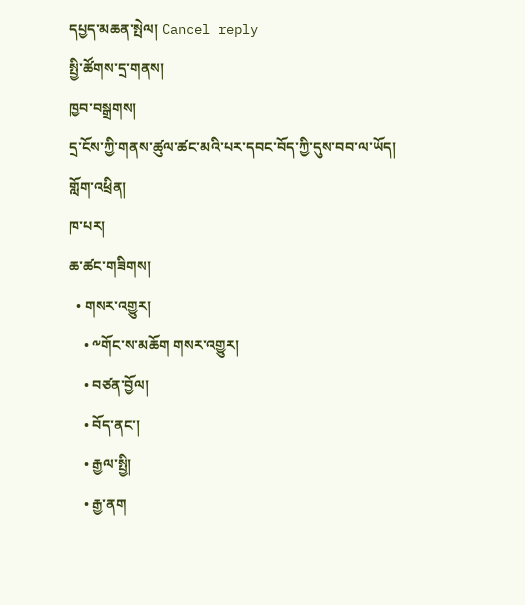དཔྱད་མཆན་སྤེལ། Cancel reply
སྤྱི་ཚོགས་དྲ་གནས།
ཁྱབ་བསྒྲགས།
དྲ་ངོས་ཀྱི་གནས་ཚུལ་ཚང་མའི་པར་དབང་བོད་ཀྱི་དུས་བབ་ལ་ཡོད།
གློག་འཕྲིན།
ཁ་པར།
ཆ་ཚང་གཟིགས།
  • གསར་འགྱུར།
    • ༸གོང་ས་མཆོག གསར་འགྱུར།
    • བཙན་བྱོལ།
    • བོད་ནང་།
    • རྒྱལ་སྤྱི།
    • རྒྱ་ནག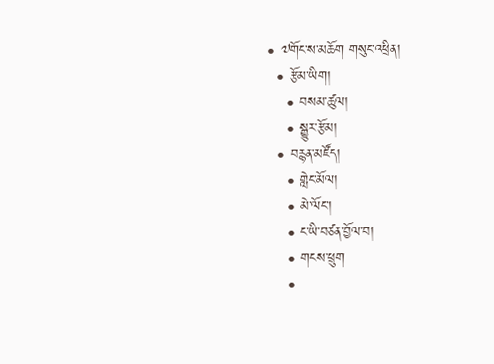• ༧གོང་ས་མཆོག གསུང་འཕྲིན།
  • རྩོམ་ཡིག།
    • བསམ་ཚུལ།
    • སྒྱུར་རྩོམ།
  • བརྙན་མཛོད།
    • གླེང་མོལ།
    • མེ་ལོང་།
    • ང་ཡི་བཙན་བྱོལ་བ།
    • གངས་ཕྲུག
    •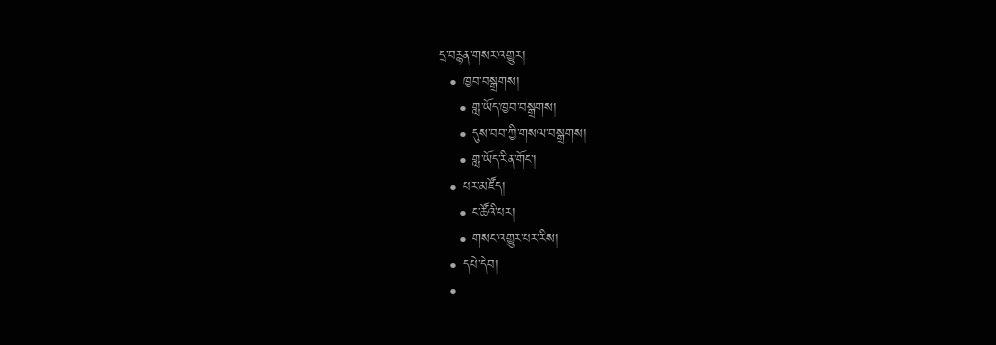དྲ་བརྙན་གསར་འགྱུར།
  • ཁྱབ་བསྒྲགས།
    • གླ་ཡོད་ཁྱབ་བསྒྲགས།
    • དུས་བབ་ཀྱི་གསལ་བསྒྲགས།
    • གླ་ཡོད་རིན་གོང་།
  • པར་མཛོད།
    • ང་ཚོའི་པར།
    • གསང་འགྱུར་པར་རིས།
  • དཔེ་དེབ།
  •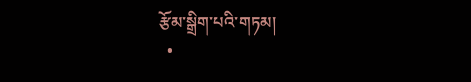རྩོམ་སྒྲིག་པའི་གཏམ།
  •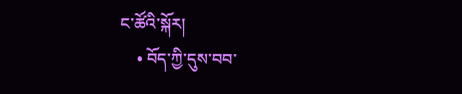ང་ཚོའི་སྐོར།
    • བོད་ཀྱི་དུས་བབ་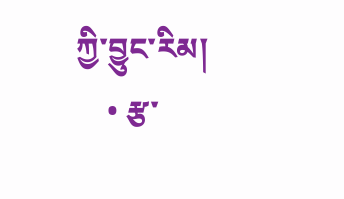ཀྱི་བྱུང་རིམ།
    • རྩ་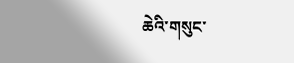ཆེའི་གསུང་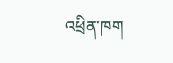འཕྲིན་ཁག